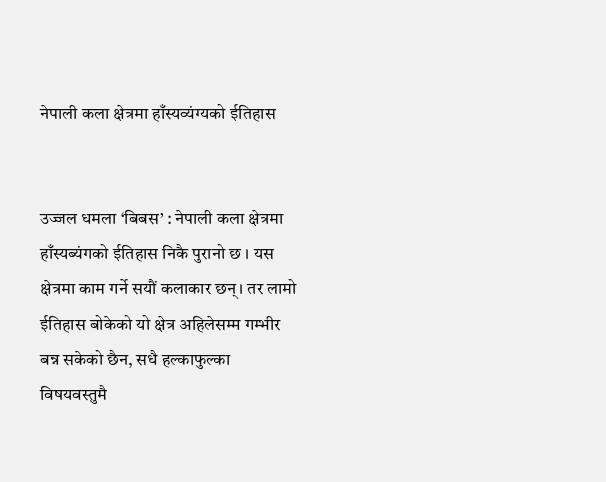नेपाली कला क्षेत्रमा हाँस्यव्यंग्यको ईतिहास


उज्जल धमला ‘बिबस’ : नेपाली कला क्षेत्रमा हाँस्यब्यंगको ईतिहास निकै पुरानो छ । यस क्षेत्रमा काम गर्ने सयौं कलाकार छन्। तर लामो ईतिहास बोकेको यो क्षेत्र अहिलेसम्म गम्भीर बन्न सकेको छैन, सधै हल्काफुल्का विषयवस्तुमै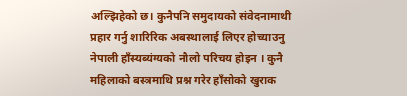अल्झिहेको छ। कुनैपनि समुदायको संवेदनामाथी प्रहार गर्नु शारिरिक अबस्थालाई लिएर होच्याउनु नेपाली हाँस्यब्यंग्यको नौलो परिचय होइन । कुनै महिलाको बस्त्रमाथि प्रश्न गरेर हाँसोको खुराक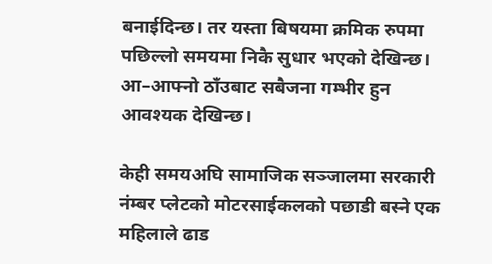बनाईदिन्छ। तर यस्ता बिषयमा क्रमिक रुपमा पछिल्लो समयमा निकै सुधार भएको देखिन्छ। आ–आफ्नो ठाँउबाट सबैजना गम्भीर हुन आवश्यक देखिन्छ।

केही समयअघि सामाजिक सञ्जालमा सरकारी नंम्बर प्लेटको मोटरसाईकलको पछाडी बस्ने एक महिलाले ढाड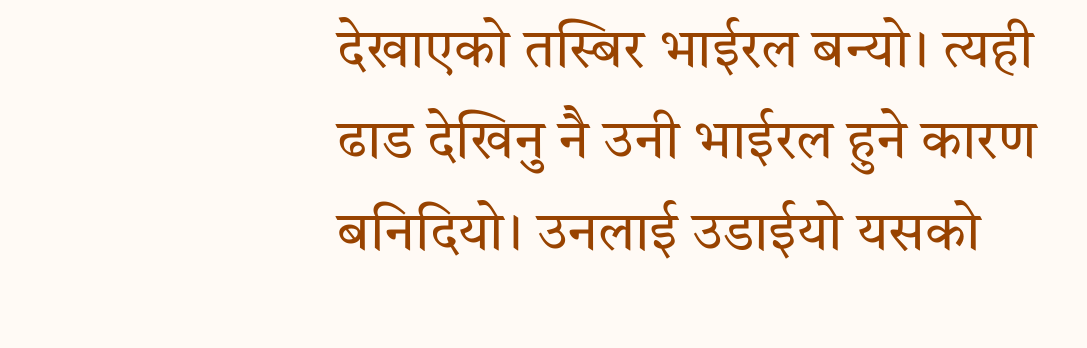देखाएको तस्बिर भाईरल बन्यो। त्यही ढाड देखिनु नै उनी भाईरल हुने कारण बनिदियो। उनलाई उडाईयो यसको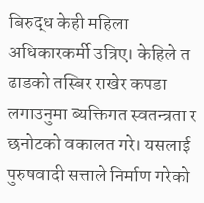बिरुद्ध केही महिला अधिकारकर्मी उत्रिए। केहिले त ढाडको तस्बिर राखेर कपडा लगाउनुमा ब्यक्तिगत स्वतन्त्रता र छनोटको वकालत गरे। यसलाई पुरुषवादी सत्ताले निर्माण गरेको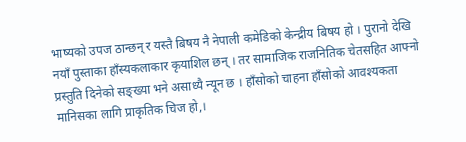भाष्यको उपज ठान्छन् र यस्तै बिषय नै नेपाली कमेडिको केन्द्रीय बिषय हो । पुरानो देखि नयाँ पुस्ताका हाँस्यकलाकार कृयाशिल छन् । तर सामाजिक राजनितिक चेतसहित आफ्नो प्रस्तुति दिनेको सङ्ख्या भने असाध्यै न्यून छ । हाँसोको चाहना हाँसोको आवश्यकता मानिसका लागि प्राकृतिक चिज हो,।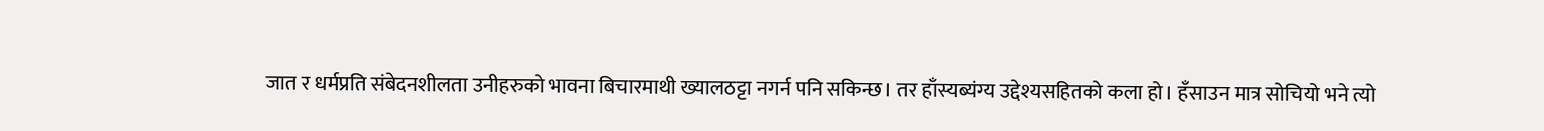जात र धर्मप्रति संबेदनशीलता उनीहरुको भावना बिचारमाथी ख्यालठट्टा नगर्न पनि सकिन्छ। तर हाँस्यब्यंग्य उद्देश्यसहितको कला हो। हँसाउन मात्र सोचियो भने त्यो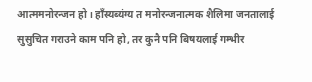आत्ममनोरन्जन हो। हाँस्यब्यंग्य त मनोरन्जनात्मक शैलिमा जनतालाई सुसुचित गराउने काम पनि हो, तर कुनै पनि बिषयलाई गम्भीर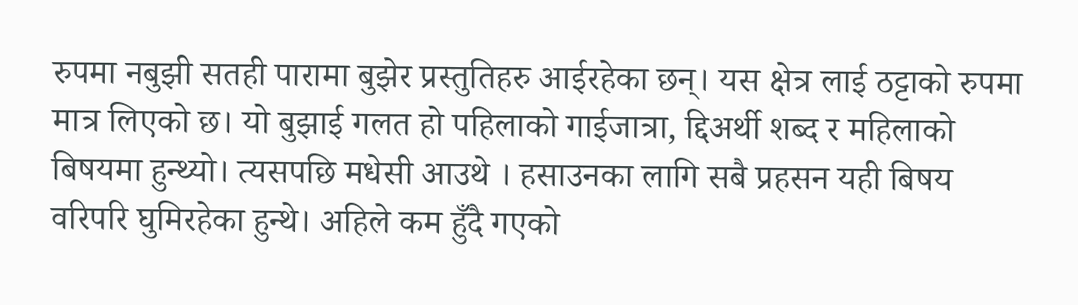रुपमा नबुझी सतही पारामा बुझेर प्रस्तुतिहरु आईरहेका छन्। यस क्षेत्र लाई ठट्टाको रुपमा मात्र लिएको छ। यो बुझाई गलत हो पहिलाको गाईजात्रा, द्दिअर्थी शब्द र महिलाको बिषयमा हुन्थ्यो। त्यसपछि मधेसी आउथे । हसाउनका लागि सबै प्रहसन यही बिषय वरिपरि घुमिरहेका हुन्थे। अहिले कम हुँदै गएको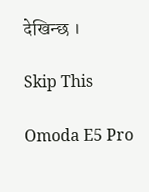देखिन्छ ।

Skip This

Omoda E5 Pro